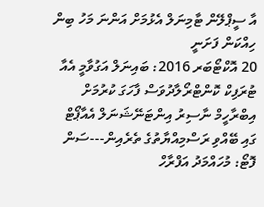އާ ސީޕްލޭން ޓާމިނަލް އެޅުމަށް އަންނަ މަހު ބިން ހިއްކަން ފަށަނީ
20 އޮކްޓޯބަރ 2016: ބައިނަލް އަގުވާމީ އެއާ ޓުރަފިކް ކޮންޓްރޯލާދުވަސް ފާހަގަ ކުރުމަށް އިބްރާހީމް ނާސިރު އިންޓަނޭޝަނަލް އެއާޕޯޓް ގައި ބޭއްވި ރަސްމިއްޔާތުގެ ތެރެއިން---ސަން ފޮޓޯ: މުހައްމަދު އަފްރާހް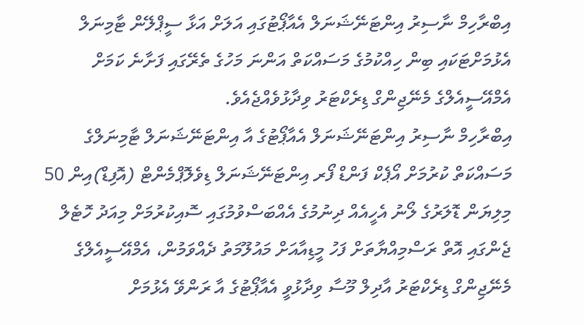އިބްރާހިމް ނާސިރު އިންޓަނޭޝަނަލް އެއާޕޯޓުގައި އަލަށް އަޅާ ސީޕްލޭން ޓާމިނަލް އެޅުމަށްޓަކައި ބިން ހިއްކުމުގެ މަސައްކަތް އަންނަ މަހުގެ ތެރޭގައި ފަށާނެ ކަމަށް އެމްއޭސީއެލްގެ މެނޭޖިންގް ޑިރެކްޓަރު ވިދާޅުވެއްޖެއެވެ.
އިބްރާހިމް ނާސިރު އިންޓަނޭޝަނަލް އެއާޕޯޓުގެ އާ އިންޓަނޭޝަނަލް ޓާމިނަލްގެ މަސައްކަތް ކުރުމަށް އޯޕެކް ފަންޑް ފޯރ އިންޓަނޭޝަނަލް ޑިވެލޮޕްމެންޓް (އޮފިޑް)އިން 50 މިލިޔަން ޑޮލަރުގެ ލޯނު އެހީއެއް ދިނުމުގެ އެއްބަސްވުމުގައި ސޮއިކުރުމަށް މިއަދު ހޮޓެލް ޖެންގައި އޮތް ރަސްމިއްޔާތަށް ފަހު މީޑިއާއަށް މައުލޫމަތު ދެއްވަމުން، އެމްއޭސީއެލްގެ މެނޭޖިންގް ޑިރެކްޓަރު އާދިލް މޫސާ ވިދާޅުވީ އެއާޕޯޓުގެ އާ ރަންވޭ އެޅުމަށް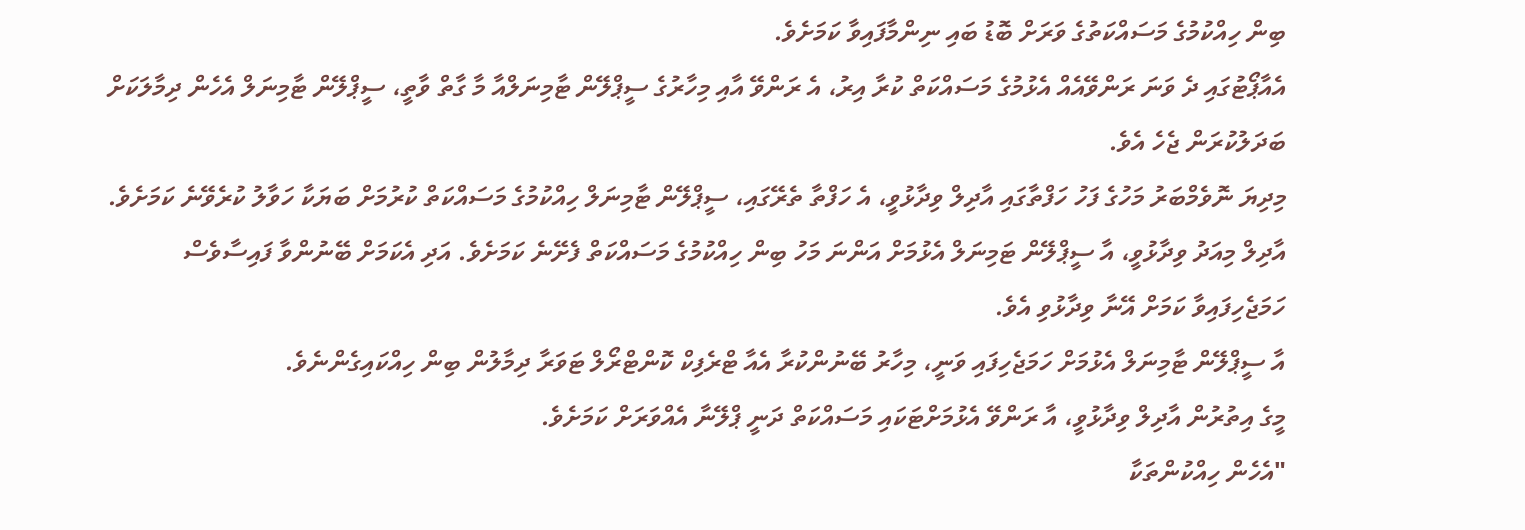ބިން ހިއްކުމުގެ މަސައްކަތުގެ ވަރަށް ބޮޑު ބައި ނިންމާފައިވާ ކަމަށެވެ.
އެއާޕޯޓުގައި ދެ ވަނަ ރަންވޭއެއް އެޅުމުގެ މަސައްކަތް ކުރާ އިރު، އެ ރަންވޭ އާއި މިހާރުގެ ސީޕްލޭން ޓާމިނަލްއާ މާ ގާތް ވާތީ، ސީޕްލޭން ޓާމިނަލް އެހެން ދިމާލަކަށް ބަދަލުކުރަން ޖެހެ އެވެ.
މިދިޔަ ނޮވެމްބަރު މަހުގެ ފަހު ހަފްތާގައި އާދިލް ވިދާޅުވީ، އެ ހަފްތާ ތެރޭގައި، ސީޕްލޭން ޓާމިނަލް ހިއްކުމުގެ މަސައްކަތް ކުރުމަށް ބަޔަކާ ހަވާލު ކުރެވޭނެ ކަމަށެވެ.
އާދިލް މިއަދު ވިދާޅުވީ، އާ ސީޕްލޭން ޓަމިނަލް އެޅުމަށް އަންނަ މަހު ބިން ހިއްކުމުގެ މަސައްކަތް ފެށޭނެ ކަމަށެވެ. އަދި އެކަމަށް ބޭނުންވާ ފައިސާވެސް ހަމަޖެހިފައިވާ ކަމަށް އޭނާ ވިދާޅުވި އެވެ.
އާ ސީޕްލޭން ޓާމިނަލް އެޅުމަށް ހަމަޖެހިފައި ވަނީ، މިހާރު ބޭނުންކުރާ އެއާ ޓްރެފިކް ކޮންޓްރޯލް ޓަވަރާ ދިމާލުން ބިން ހިއްކައިގެންނެވެ.
މީގެ އިތުރުން އާދިލް ވިދާޅުވީ، އާ ރަންވޭ އެޅުމަށްޓަކައި މަސައްކަތް ދަނީ ޕްލޭނާ އެއްވަރަށް ކަމަށެވެ.
"އެހެން ހިއްކުންތަކާ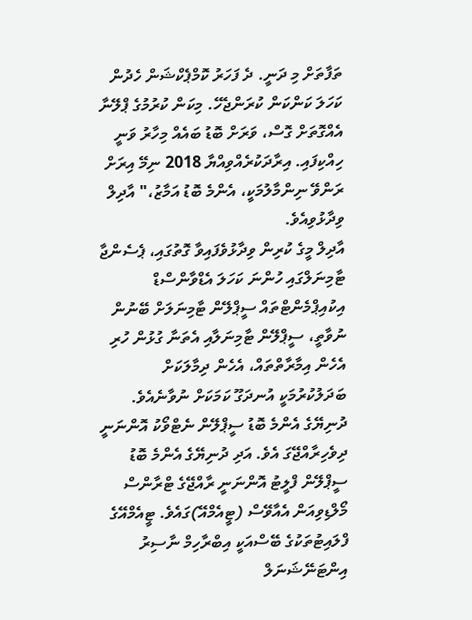ތަފާތަށް މި ދަނީ. ދެ ފަހަރު ކޮމްޕެކްޝަން ހެދުން ކަހަލަ ކަންކަން ކުރަންޖެހޭ. މިކަން ކުރުމުގެ ޕްލޭނާ އެއްގޮތަށް ގޮސް، ވަރަށް ބޮޑު ބައެއް މިހާރު ވަނީ ހިއްކިފައި. އިރާދަކުރެއްވިއްޔާ 2018 ނިމޭ އިރަށް ރަންވޭ ނިންމާލުމަކީ، އެންމެ ބޮޑު އަމާޒު،" އާދިލް ވިދާޅުވިއެވެ.
އާދިލް މީގެ ކުރިން ވިދާޅުވެފައިވާ ގޮތުގައި، ޕެސެންޖާ ޓާމިނަލްގައި ހުންނަ ކަހަލަ އެޑްވާންސްޑް އިކުއިޕްމެންޓްތައް ސީޕްލޭން ޓާމިނަލަށް ބޭނުން ނުވާތީ، ސީޕްލޭން ޓާމިނަލާއި އެތަނާ ގުޅުން ހުރި އެހެން އިމާރާތްތައް، އެހެން ދިމާލަކަށް ބަދަލުކުރުމަކީ އުނދަގޫ ކަމަކަށް ނުވާނެއެވެ.
ދުނިޔޭގެ އެންމެ ބޮޑު ސީޕްލޭން ނެޓްވޯކު އޮންނަނީ ދިވެހިރާއްޖޭގަ އެވެ. އަދި ދުނިޔޭގެ އެންމެ ބޮޑު ސީޕްލޭން ފްލީޓު އޮންނަނީ ރާއްޖޭގެ ޓްރާންސް މޯލްޑިވިއަން އެއާވޭސް (ޓީއެމްއޭ)ގައެވެ. ޓީއެމްއޭގެ ފްލައިޓުތަކުގެ ބޭސްއަކީ އިބްރާހިމް ނާސިރު އިންޓަނޭޝަނަލް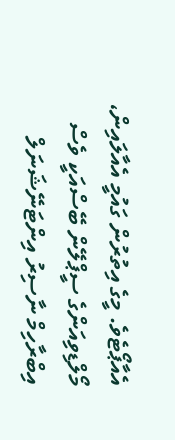އެއާޕޯޓެވެ. މީގެ އިތުރުން ގައުމީ އެއާލައިން، މޯލްޑިވިއަންގެ ސީޕްލޭން ބޭސްއަކީ ވެސް އިބްރާހިމް ނާސިރު އިންޓަނޭޝަނަލް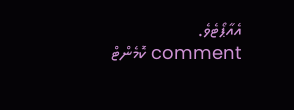އެއާޕޯޓެވެ.
comment ކޮމެންޓް